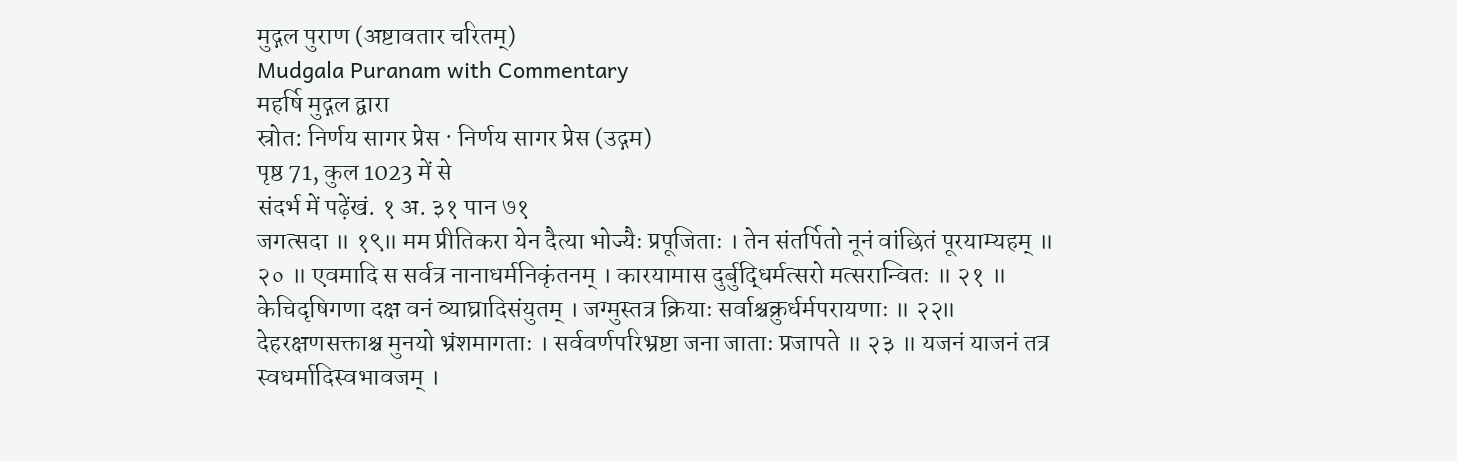मुद्गल पुराण (अष्टावतार चरितम्)
Mudgala Puranam with Commentary
महर्षि मुद्गल द्वारा
स्रोत: निर्णय सागर प्रेस · निर्णय सागर प्रेस (उद्गम)
पृष्ठ 71, कुल 1023 में से
संदर्भ में पढ़ेंखं. १ अ. ३१ पान ७१
जगत्सदा ॥ १९॥ मम प्रीतिकरा येन दैत्या भोज्यैः प्रपूजिताः । तेन संतर्पितो नूनं वांछितं पूरयाम्यहम् ॥ २० ॥ एवमादि स सर्वत्र नानाधर्मनिकृंतनम् । कारयामास दुर्बुद्धिर्मत्सरो मत्सरान्वितः ॥ २१ ॥ केचिदृषिगणा दक्ष वनं व्याघ्रादिसंयुतम् । जग्मुस्तत्र क्रियाः सर्वाश्चक्रुर्धर्मपरायणाः ॥ २२॥ देहरक्षणसक्ताश्च मुनयो भ्रंशमागताः । सर्ववर्णपरिभ्रष्टा जना जाताः प्रजापते ॥ २३ ॥ यजनं याजनं तत्र स्वधर्मादिस्वभावजम् ।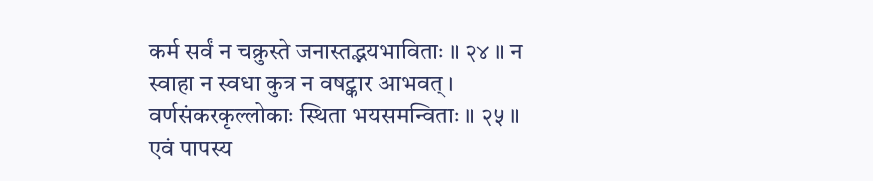कर्म सर्वं न चक्रुस्ते जनास्तद्भयभाविताः ॥ २४ ॥ न स्वाहा न स्वधा कुत्र न वषट्कार आभवत् । वर्णसंकरकृल्लोकाः स्थिता भयसमन्विताः ॥ २५ ॥ एवं पापस्य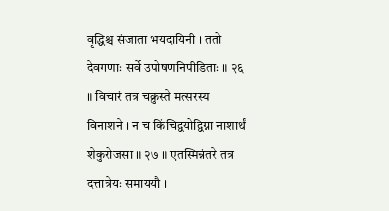वृद्धिश्च संजाता भयदायिनी । ततो देवगणाः सर्वे उपोषणनिपीडिताः ॥ २६ ॥ विचारं तत्र चक्रुस्ते मत्सरस्य विनाशने । न च किंचिद्वयोद्विग्ना नाशार्थं शेकुरोजसा ॥ २७ ॥ एतस्मिन्नंतरे तत्र दत्तात्रेयः समाययौ ।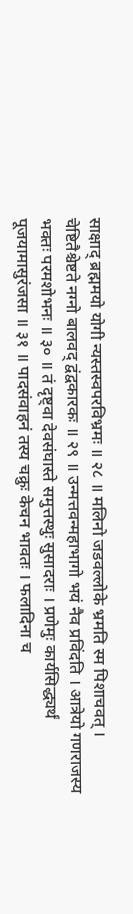साक्षाद् ब्रह्ममयो योगी न्यस्तस्वपरविभ्रमः ॥ २८ ॥ मलिनो जडवल्लोके भ्रमति स्म पिशाचवत् । चेष्टितैश्चेष्टते नग्नो बालवद् द्वंद्वकारकः ॥ २९ ॥ उन्मत्तवन्महाभागो भयं नैव प्रविंदति । आत्रेयो गणराजस्य भक्तः परमशोभनः ॥ ३० ॥ तं दृष्ट्वा देवसंघास्ते समुत्तस्थुः सुसादराः । प्रणेमुः कार्यसिद्ध्यर्थं पूजयामासुरंजसा ॥ ३१ ॥ पादसंवाहनं तस्य चक्रुः केचन भावतः । फलादिना च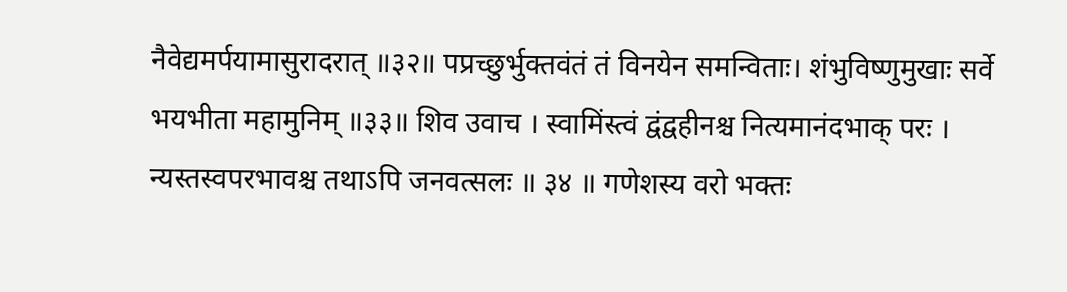नैवेद्यमर्पयामासुरादरात् ॥३२॥ पप्रच्छुर्भुक्तवंतं तं विनयेन समन्विताः। शंभुविष्णुमुखाः सर्वे भयभीता महामुनिम् ॥३३॥ शिव उवाच । स्वामिंस्त्वं द्वंद्वहीनश्च नित्यमानंदभाक् परः । न्यस्तस्वपरभावश्च तथाऽपि जनवत्सलः ॥ ३४ ॥ गणेशस्य वरो भक्तः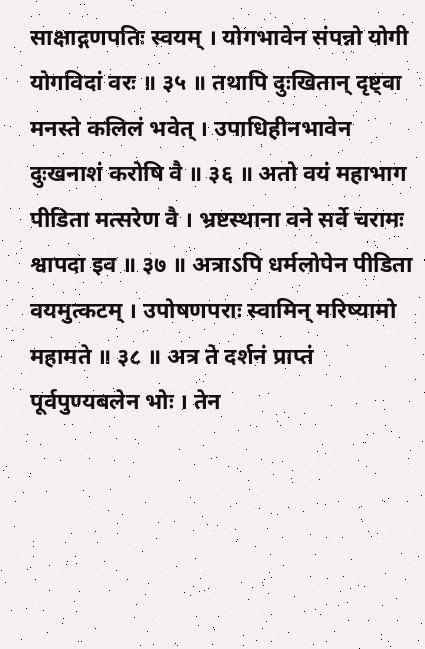साक्षाद्गणपतिः स्वयम् । योगभावेन संपन्नो योगी योगविदां वरः ॥ ३५ ॥ तथापि दुःखितान् दृष्ट्वा मनस्ते कलिलं भवेत् । उपाधिहीनभावेन दुःखनाशं करोषि वै ॥ ३६ ॥ अतो वयं महाभाग पीडिता मत्सरेण वै । भ्रष्टस्थाना वने सर्वे चरामः श्वापदा इव ॥ ३७ ॥ अत्राऽपि धर्मलोपेन पीडिता वयमुत्कटम् । उपोषणपराः स्वामिन् मरिष्यामो महामते ॥ ३८ ॥ अत्र ते दर्शनं प्राप्तं पूर्वपुण्यबलेन भोः । तेन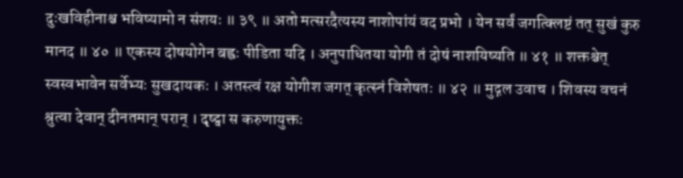दुःखविहीनाश्च भविष्यामो न संशयः ॥ ३९ ॥ अतो मत्सरदैत्यस्य नाशोपांयं वद प्रभो । येन सर्वं जगत्क्लिष्टं तत् सुखं कुरु मानद ॥ ४० ॥ एकस्य दोषयोगेन बह्वः पीडिता यदि । अनुपाधितया योगी तं दोषं नाशयिष्यति ॥ ४१ ॥ शक्तश्चेत् स्वस्वभावेन सर्वेभ्यः सुखदायकः । अतस्त्वं रक्ष योगीश जगत् कृत्स्नं विशेषतः ॥ ४२ ॥ मुद्गल उवाच । शिवस्य वचनं श्रुत्वा देवान् दीनतमान् परान् । दृष्ट्वा स करुणायुक्तः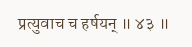प्रत्युवाच च हर्षयन् ॥ ४३ ॥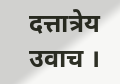दत्तात्रेय उवाच ।